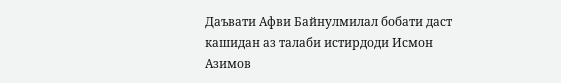Даъвати Афви Байнулмилал бобати даст кашидан аз талаби истирдоди Исмон Азимов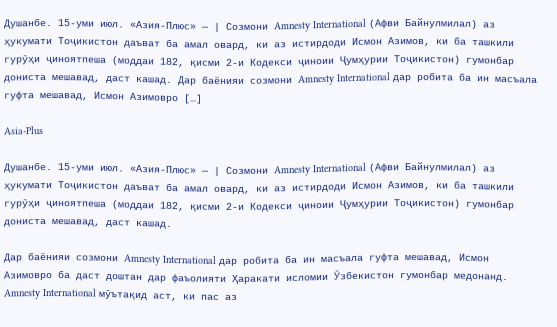Душанбе. 15-уми июл. «Азия-Плюс» — | Созмони Amnesty International (Афви Байнулмилал) аз ҳукумати Тоҷикистон даъват ба амал овард, ки аз истирдоди Исмон Азимов, ки ба ташкили гурӯҳи ҷиноятпеша (моддаи 182, қисми 2-и Кодекси ҷиноии Ҷумҳурии Тоҷикистон) гумонбар дониста мешавад, даст кашад. Дар баёнияи созмони Amnesty International дар робита ба ин масъала гуфта мешавад, Исмон Азимовро […]

Asia-Plus

Душанбе. 15-уми июл. «Азия-Плюс» — | Созмони Amnesty International (Афви Байнулмилал) аз ҳукумати Тоҷикистон даъват ба амал овард, ки аз истирдоди Исмон Азимов, ки ба ташкили гурӯҳи ҷиноятпеша (моддаи 182, қисми 2-и Кодекси ҷиноии Ҷумҳурии Тоҷикистон) гумонбар дониста мешавад, даст кашад.

Дар баёнияи созмони Amnesty International дар робита ба ин масъала гуфта мешавад, Исмон Азимовро ба даст доштан дар фаъолияти Ҳаракати исломии Ӯзбекистон гумонбар медонанд. Amnesty International мӯътақид аст, ки пас аз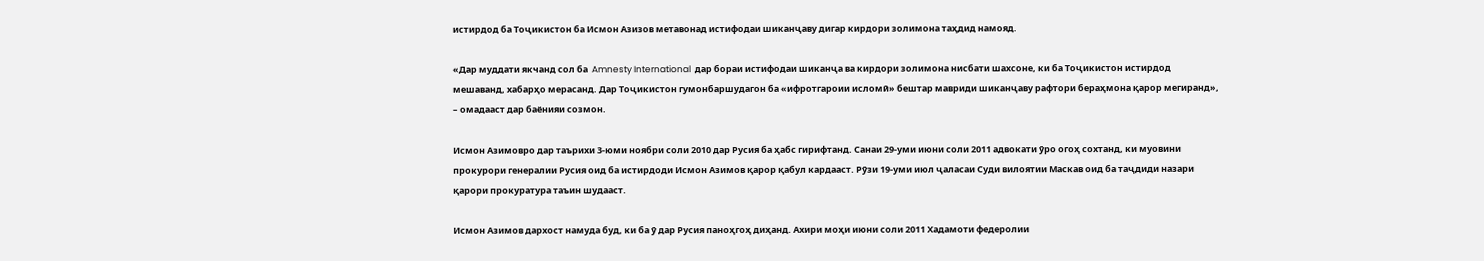истирдод ба Тоҷикистон ба Исмон Азизов метавонад истифодаи шиканҷаву дигар кирдори золимона таҳдид намояд.

«Дар муддати якчанд сол ба  Amnesty International  дар бораи истифодаи шиканҷа ва кирдори золимона нисбати шахсоне, ки ба Тоҷикистон истирдод мешаванд, хабарҳо мерасанд. Дар Тоҷикистон гумонбаршудагон ба «ифротгароии исломӣ» бештар мавриди шиканҷаву рафтори бераҳмона қарор мегиранд», – омадааст дар баёнияи созмон.

Исмон Азимовро дар таърихи 3-юми ноябри соли 2010 дар Русия ба ҳабс гирифтанд. Санаи 29-уми июни соли 2011 адвокати ӯро огоҳ сохтанд, ки муовини прокурори генералии Русия оид ба истирдоди Исмон Азимов қарор қабул кардааст. Рӯзи 19-уми июл ҷаласаи Суди вилоятии Маскав оид ба таҷдиди назари қарори прокуратура таъин шудааст.

Исмон Азимов дархост намуда буд, ки ба ӯ дар Русия паноҳгоҳ диҳанд. Ахири моҳи июни соли 2011 Хадамоти федеролии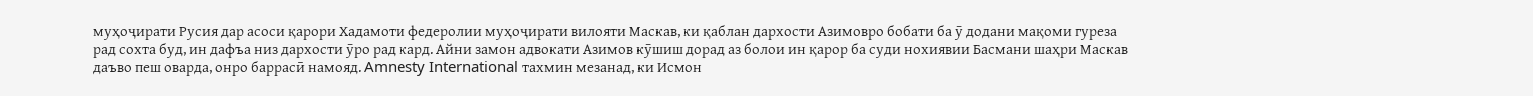муҳоҷирати Русия дар асоси қарори Хадамоти федеролии муҳоҷирати вилояти Маскав, ки қаблан дархости Азимовро бобати ба ӯ додани мақоми гуреза рад сохта буд, ин дафъа низ дархости ӯро рад кард. Айни замон адвокати Азимов кӯшиш дорад аз болои ин қарор ба суди нохиявии Басмани шаҳри Маскав даъво пеш оварда, онро баррасӣ намояд. Amnesty International тахмин мезанад, ки Исмон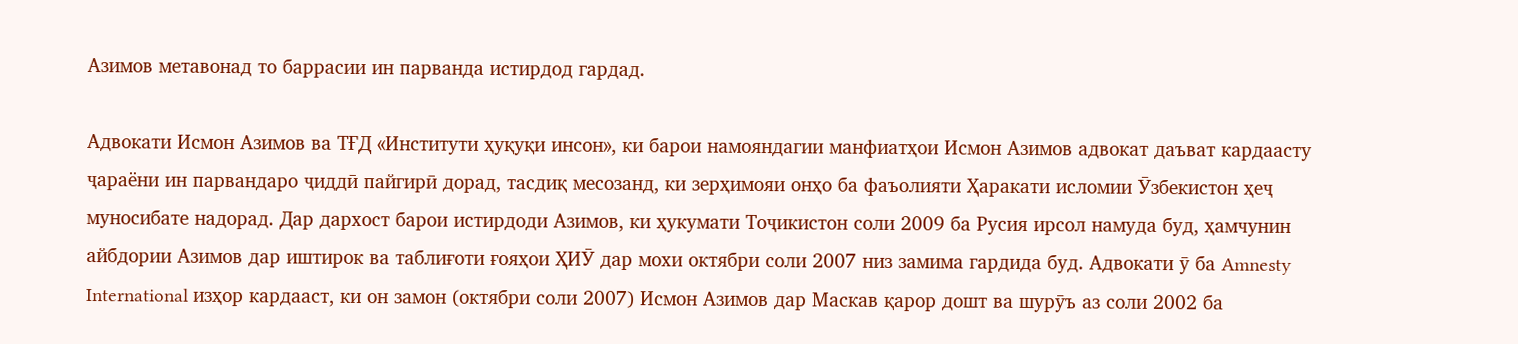Азимов метавонад то баррасии ин парванда истирдод гардад.

Адвокати Исмон Азимов ва ТҒД «Институти ҳуқуқи инсон», ки барои намояндагии манфиатҳои Исмон Азимов адвокат даъват кардаасту ҷараёни ин парвандаро ҷиддӣ пайгирӣ дорад, тасдиқ месозанд, ки зерҳимояи онҳо ба фаъолияти Ҳаракати исломии Ӯзбекистон ҳеҷ муносибате надорад. Дар дархост барои истирдоди Азимов, ки ҳукумати Тоҷикистон соли 2009 ба Русия ирсол намуда буд, ҳамчунин айбдории Азимов дар иштирок ва таблиғоти ғояҳои ҲИӮ дар мохи октябри соли 2007 низ замима гардида буд. Адвокати ӯ ба Amnesty International изҳор кардааст, ки он замон (октябри соли 2007) Исмон Азимов дар Маскав қарор дошт ва шурӯъ аз соли 2002 ба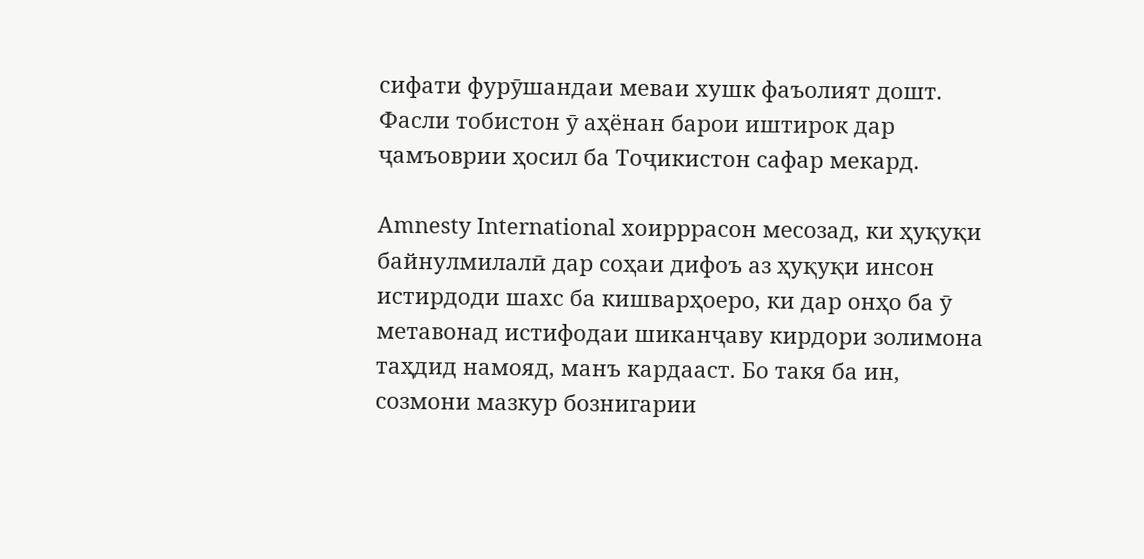сифати фурӯшандаи меваи хушк фаъолият дошт. Фасли тобистон ӯ аҳёнан барои иштирок дар ҷамъоврии ҳосил ба Тоҷикистон сафар мекард.

Amnesty International хоирррасон месозад, ки ҳуқуқи байнулмилалӣ дар соҳаи дифоъ аз ҳуқуқи инсон истирдоди шахс ба кишварҳоеро, ки дар онҳо ба ӯ метавонад истифодаи шиканҷаву кирдори золимона таҳдид намояд, манъ кардааст. Бо такя ба ин, созмони мазкур бознигарии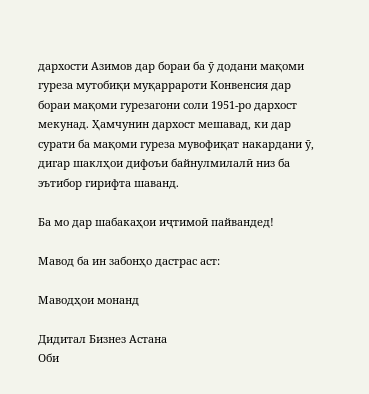дархости Азимов дар бораи ба ӯ додани мақоми гуреза мутобиқи муқаррароти Конвенсия дар бораи мақоми гурезагони соли 1951-ро дархост мекунад. Ҳамчунин дархост мешавад, ки дар сурати ба мақоми гуреза мувофиқат накардани ӯ, дигар шаклҳои дифоъи байнулмилалӣ низ ба эътибор гирифта шаванд.

Ба мо дар шабакаҳои иҷтимоӣ пайвандед!

Мавод ба ин забонҳо дастрас аст:

Маводҳои монанд

Дидитал Бизнез Астана
Оби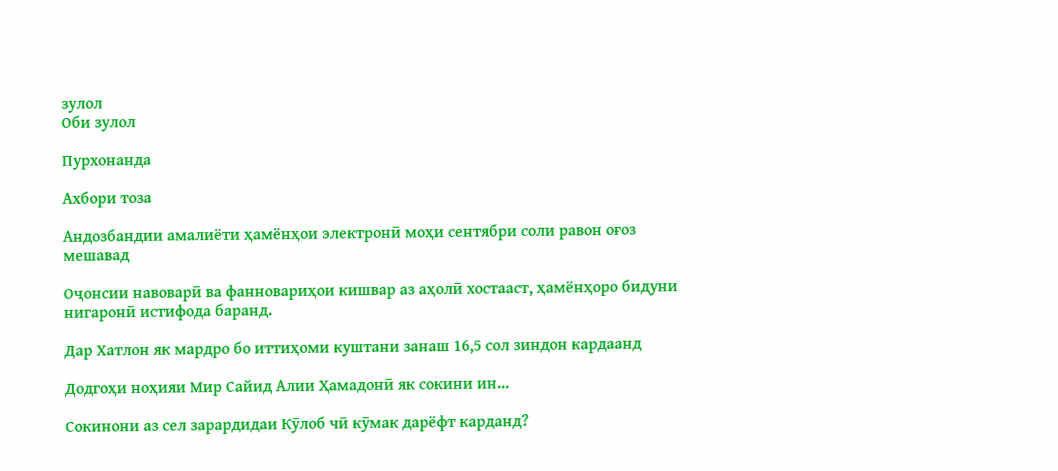зулол
Оби зулол

Пурхонанда

Ахбори тоза

Андозбандии амалиёти ҳамёнҳои электронӣ моҳи сентябри соли равон оғоз мешавад

Оҷонсии навоварӣ ва фанновариҳои кишвар аз аҳолӣ хостааст, ҳамёнҳоро бидуни нигаронӣ истифода баранд.

Дар Хатлон як мардро бо иттиҳоми куштани занаш 16,5 сол зиндон кардаанд

Додгоҳи ноҳияи Мир Сайид Алии Ҳамадонӣ як сокини ин...

Сокинони аз сел зарардидаи Кӯлоб чӣ кӯмак дарёфт карданд?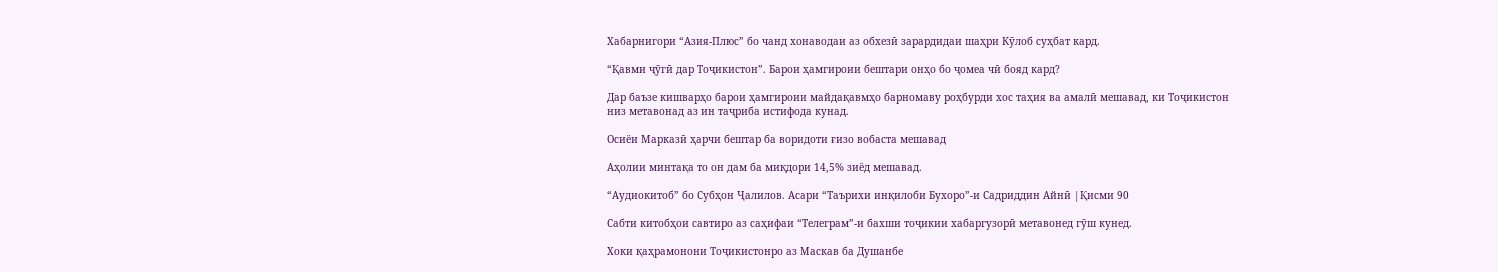Хабарнигори “Азия-Плюс” бо чанд хонаводаи аз обхезӣ зарардидаи шаҳри Кӯлоб суҳбат кард.

“Қавми ҷӯгӣ дар Тоҷикистон”. Барои ҳамгироии бештари онҳо бо ҷомеа чӣ бояд кард?

Дар баъзе кишварҳо барои ҳамгироии майдақавмҳо барномаву роҳбурди хос таҳия ва амалӣ мешавад, ки Тоҷикистон низ метавонад аз ин таҷриба истифода кунад.

Осиёи Марказӣ ҳарчи бештар ба воридоти ғизо вобаста мешавад

Аҳолии минтақа то он дам ба миқдори 14,5% зиёд мешавад.

“Аудиокитоб” бо Субҳон Ҷалилов. Асари “Таърихи инқилоби Бухоро”-и Садриддин Айнӣ |Қисми 90

Cабти китобҳои савтиро аз саҳифаи “Телеграм”-и бахши тоҷикии хабаргузорӣ метавонед гӯш кунед.

Хоки қаҳрамонони Тоҷикистонро аз Маскав ба Душанбе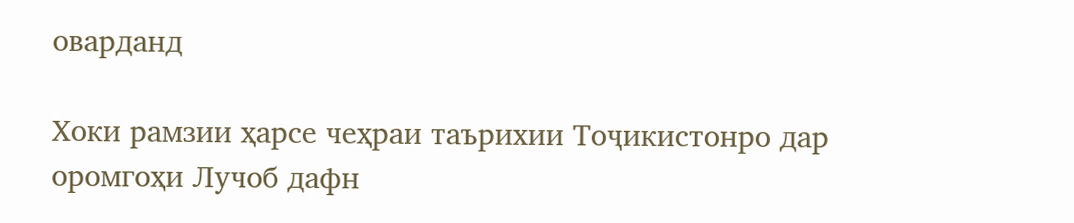оварданд

Хоки рамзии ҳарсе чеҳраи таърихии Тоҷикистонро дар оромгоҳи Лучоб дафн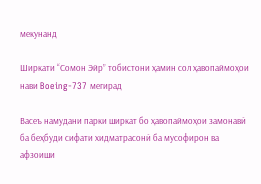мекунанд

Ширкати “Сомон Эйр” тобистони ҳамин сол ҳавопаймоҳои нави Boeing-737 мегирад

Васеъ намудани парки ширкат бо ҳавопаймоҳои замонавӣ ба беҳбуди сифати хидматрасонӣ ба мусофирон ва афзоиши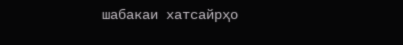шабакаи хатсайрҳо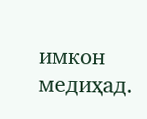имкон медиҳад.